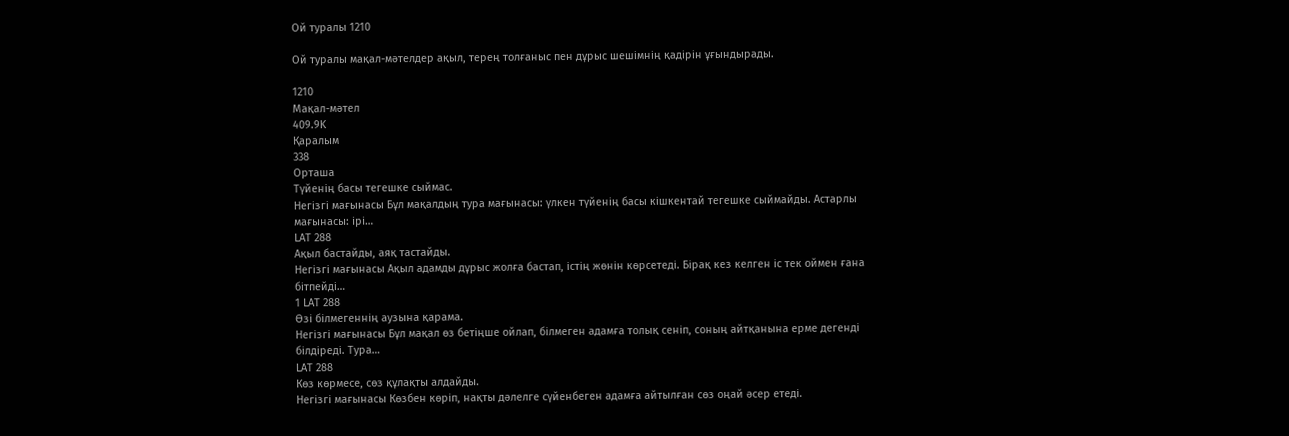Ой туралы 1210

Ой туралы мақал-мәтелдер ақыл, терең толғаныс пен дұрыс шешімнің қадірін ұғындырады.

1210
Мақал-мәтел
409.9K
Қаралым
338
Орташа
Түйенің басы тегешке сыймас.
Негізгі мағынасы Бұл мақалдың тура мағынасы: үлкен түйенің басы кішкентай тегешке сыймайды. Астарлы мағынасы: ірі…
LAT 288
Ақыл бастайды, аяқ тастайды.
Негізгі мағынасы Ақыл адамды дұрыс жолға бастап, істің жөнін көрсетеді. Бірақ кез келген іс тек оймен ғана бітпейді…
1 LAT 288
Өзі білмегеннің аузына қарама.
Негізгі мағынасы Бұл мақал өз бетіңше ойлап, білмеген адамға толық сеніп, соның айтқанына ерме дегенді білдіреді. Тура…
LAT 288
Көз көрмесе, сөз құлақты алдайды.
Негізгі мағынасы Көзбен көріп, нақты дәлелге сүйенбеген адамға айтылған сөз оңай әсер етеді.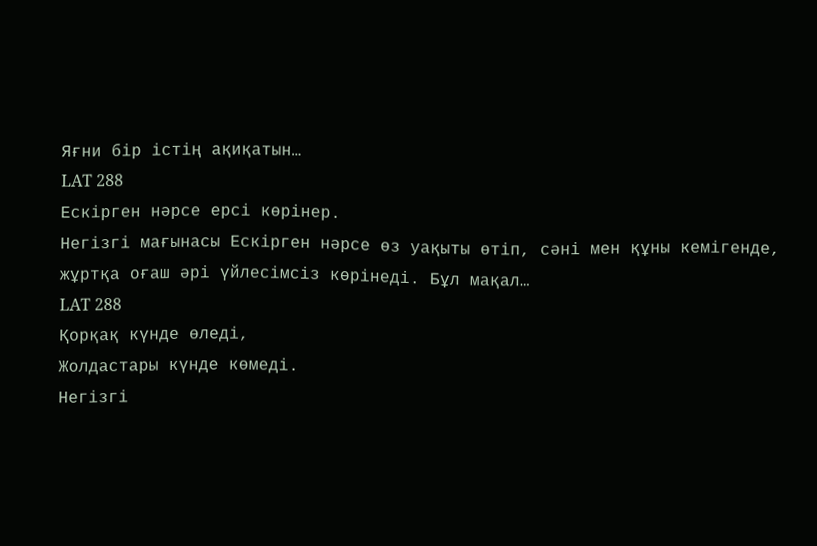Яғни бір істің ақиқатын…
LAT 288
Ескірген нәрсе ерсі көрінер.
Негізгі мағынасы Ескірген нәрсе өз уақыты өтіп, сәні мен құны кемігенде, жұртқа оғаш әрі үйлесімсіз көрінеді. Бұл мақал…
LAT 288
Қорқақ күнде өледі,
Жолдастары күнде көмеді.
Негізгі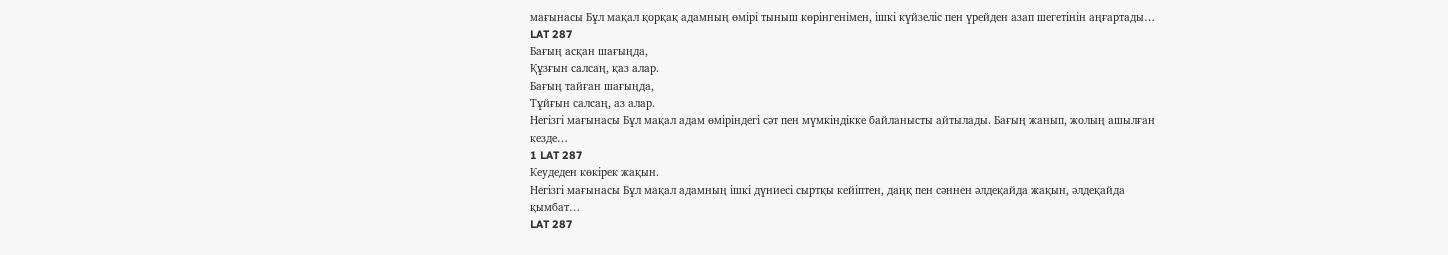мағынасы Бұл мақал қорқақ адамның өмірі тыныш көрінгенімен, ішкі күйзеліс пен үрейден азап шегетінін аңғартады…
LAT 287
Бағың асқан шағыңда,
Құзғын салсаң, қаз алар.
Бағың тайған шағыңда,
Тұйғын салсаң, аз алар.
Негізгі мағынасы Бұл мақал адам өміріндегі сәт пен мүмкіндікке байланысты айтылады. Бағың жанып, жолың ашылған кезде…
1 LAT 287
Кеудеден көкірек жақын.
Негізгі мағынасы Бұл мақал адамның ішкі дүниесі сыртқы кейіптен, даңқ пен сәннен әлдеқайда жақын, әлдеқайда қымбат…
LAT 287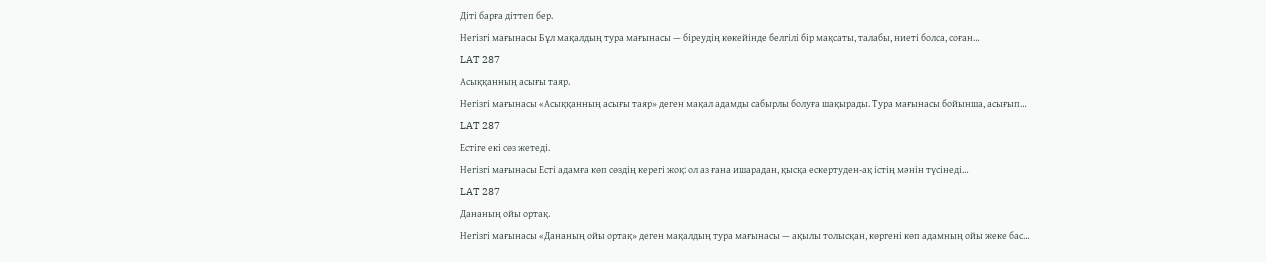Діті барға діттеп бер.
Негізгі мағынасы Бұл мақалдың тура мағынасы — біреудің көкейінде белгілі бір мақсаты, талабы, ниеті болса, соған…
LAT 287
Асыққанның асығы таяр.
Негізгі мағынасы «Асыққанның асығы таяр» деген мақал адамды сабырлы болуға шақырады. Тура мағынасы бойынша, асығып…
LAT 287
Естіге екі сөз жетеді.
Негізгі мағынасы Есті адамға көп сөздің керегі жоқ: ол аз ғана ишарадан, қысқа ескертуден-ақ істің мәнін түсінеді…
LAT 287
Дананың ойы ортақ.
Негізгі мағынасы «Дананың ойы ортақ» деген мақалдың тура мағынасы — ақылы толысқан, көргені көп адамның ойы жеке бас…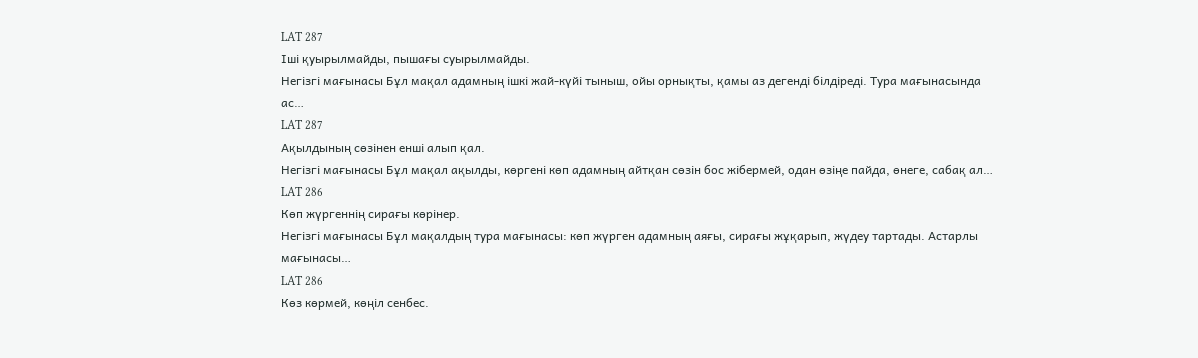LAT 287
Іші қуырылмайды, пышағы суырылмайды.
Негізгі мағынасы Бұл мақал адамның ішкі жай-күйі тыныш, ойы орнықты, қамы аз дегенді білдіреді. Тура мағынасында ас…
LAT 287
Ақылдының сөзінен енші алып қал.
Негізгі мағынасы Бұл мақал ақылды, көргені көп адамның айтқан сөзін бос жібермей, одан өзіңе пайда, өнеге, сабақ ал…
LAT 286
Көп жүргеннің сирағы көрінер.
Негізгі мағынасы Бұл мақалдың тура мағынасы: көп жүрген адамның аяғы, сирағы жұқарып, жүдеу тартады. Астарлы мағынасы…
LAT 286
Көз көрмей, көңіл сенбес.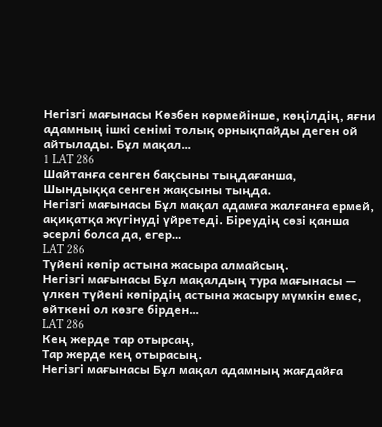Негізгі мағынасы Көзбен көрмейінше, көңілдің, яғни адамның ішкі сенімі толық орнықпайды деген ой айтылады. Бұл мақал…
1 LAT 286
Шайтанға сенген бақсыны тыңдағанша,
Шындыққа сенген жақсыны тыңда.
Негізгі мағынасы Бұл мақал адамға жалғанға ермей, ақиқатқа жүгінуді үйретеді. Біреудің сөзі қанша әсерлі болса да, егер…
LAT 286
Түйені көпір астына жасыра алмайсың.
Негізгі мағынасы Бұл мақалдың тура мағынасы — үлкен түйені көпірдің астына жасыру мүмкін емес, өйткені ол көзге бірден…
LAT 286
Кең жерде тар отырсаң,
Тар жерде кең отырасың.
Негізгі мағынасы Бұл мақал адамның жағдайға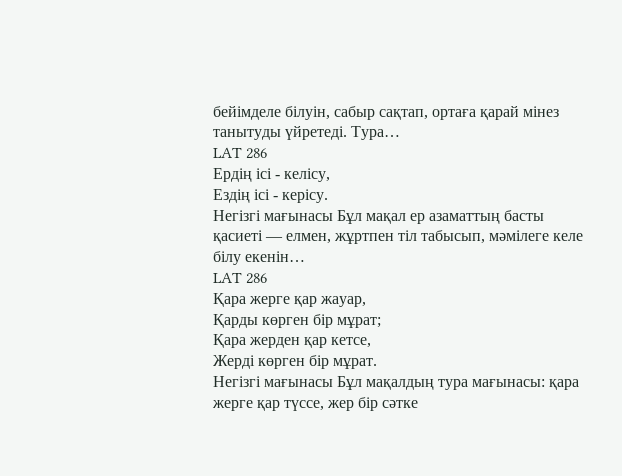бейімделе білуін, сабыр сақтап, ортаға қарай мінез танытуды үйретеді. Тура…
LAT 286
Ердің ісі - келісу,
Ездің ісі - керісу.
Негізгі мағынасы Бұл мақал ер азаматтың басты қасиеті — елмен, жұртпен тіл табысып, мәмілеге келе білу екенін…
LAT 286
Қара жерге қар жауар,
Қарды көрген бір мұрат;
Қара жерден қар кетсе,
Жерді көрген бір мұрат.
Негізгі мағынасы Бұл мақалдың тура мағынасы: қара жерге қар түссе, жер бір сәтке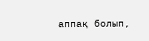аппақ болып,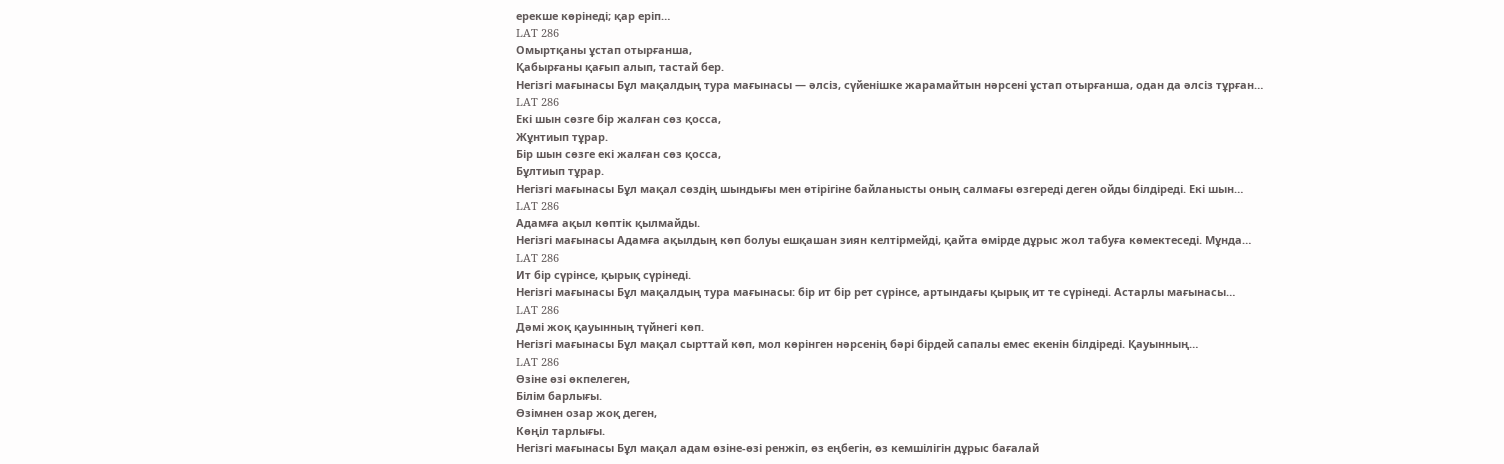ерекше көрінеді; қар еріп…
LAT 286
Омыртқаны ұстап отырғанша,
Қабырғаны қағып алып, тастай бер.
Негізгі мағынасы Бұл мақалдың тура мағынасы — әлсіз, сүйенішке жарамайтын нәрсені ұстап отырғанша, одан да әлсіз тұрған…
LAT 286
Екі шын сөзге бір жалған сөз қосса,
Жұнтиып тұрар.
Бір шын сөзге екі жалған сөз қосса,
Бұлтиып тұрар.
Негізгі мағынасы Бұл мақал сөздің шындығы мен өтірігіне байланысты оның салмағы өзгереді деген ойды білдіреді. Екі шын…
LAT 286
Адамға ақыл көптік қылмайды.
Негізгі мағынасы Адамға ақылдың көп болуы ешқашан зиян келтірмейді, қайта өмірде дұрыс жол табуға көмектеседі. Мұнда…
LAT 286
Ит бір сүрінсе, қырық сүрінеді.
Негізгі мағынасы Бұл мақалдың тура мағынасы: бір ит бір рет сүрінсе, артындағы қырық ит те сүрінеді. Астарлы мағынасы…
LAT 286
Дәмі жоқ қауынның түйнегі көп.
Негізгі мағынасы Бұл мақал сырттай көп, мол көрінген нәрсенің бәрі бірдей сапалы емес екенін білдіреді. Қауынның…
LAT 286
Өзіне өзі өкпелеген,
Білім барлығы.
Өзімнен озар жоқ деген,
Көңіл тарлығы.
Негізгі мағынасы Бұл мақал адам өзіне-өзі ренжіп, өз еңбегін, өз кемшілігін дұрыс бағалай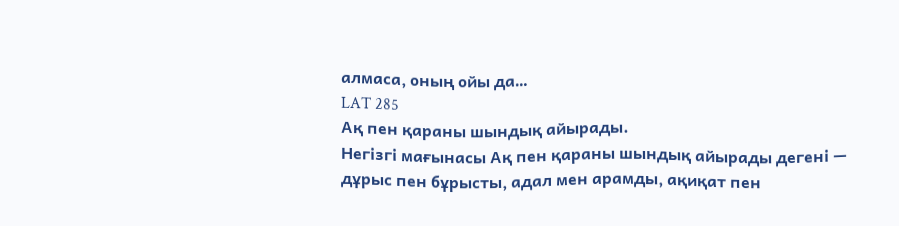алмаса, оның ойы да…
LAT 285
Ақ пен қараны шындық айырады.
Негізгі мағынасы Ақ пен қараны шындық айырады дегені — дұрыс пен бұрысты, адал мен арамды, ақиқат пен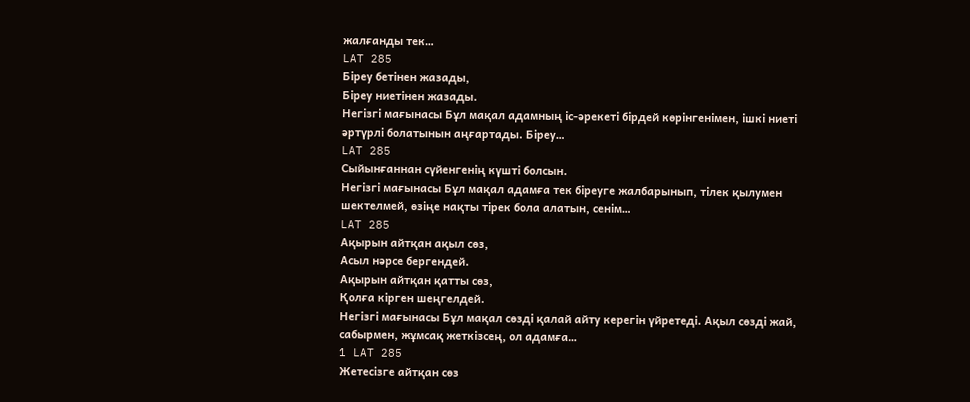жалғанды тек…
LAT 285
Біреу бетінен жазады,
Біреу ниетінен жазады.
Негізгі мағынасы Бұл мақал адамның іс-әрекеті бірдей көрінгенімен, ішкі ниеті әртүрлі болатынын аңғартады. Біреу…
LAT 285
Сыйынғаннан сүйенгенің күшті болсын.
Негізгі мағынасы Бұл мақал адамға тек біреуге жалбарынып, тілек қылумен шектелмей, өзіңе нақты тірек бола алатын, сенім…
LAT 285
Ақырын айтқан ақыл сөз,
Асыл нәрсе бергендей.
Ақырын айтқан қатты сөз,
Қолға кірген шеңгелдей.
Негізгі мағынасы Бұл мақал сөзді қалай айту керегін үйретеді. Ақыл сөзді жай, сабырмен, жұмсақ жеткізсең, ол адамға…
1 LAT 285
Жетесізге айтқан сөз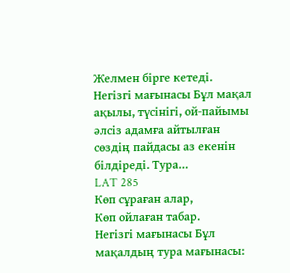Желмен бірге кетеді.
Негізгі мағынасы Бұл мақал ақылы, түсінігі, ой-пайымы әлсіз адамға айтылған сөздің пайдасы аз екенін білдіреді. Тура…
LAT 285
Көп сұраған алар,
Көп ойлаған табар.
Негізгі мағынасы Бұл мақалдың тура мағынасы: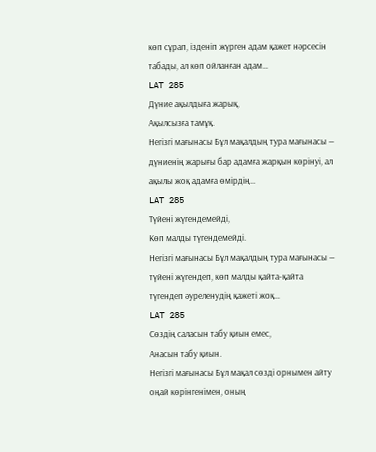көп сұрап, ізденіп жүрген адам қажет нәрсесін табады, ал көп ойланған адам…
LAT 285
Дүние ақылдыға жарық,
Ақылсызға тамұқ.
Негізгі мағынасы Бұл мақалдың тура мағынасы — дүниенің жарығы бар адамға жарқын көрінуі, ал ақылы жоқ адамға өмірдің…
LAT 285
Түйені жүгендемейді,
Көп малды түгендемейді.
Негізгі мағынасы Бұл мақалдың тура мағынасы — түйені жүгендеп, көп малды қайта-қайта түгендеп әуреленудің қажеті жоқ…
LAT 285
Сөздің саласын табу қиын емес,
Анасын табу қиын.
Негізгі мағынасы Бұл мақал сөзді орнымен айту оңай көрінгенімен, оның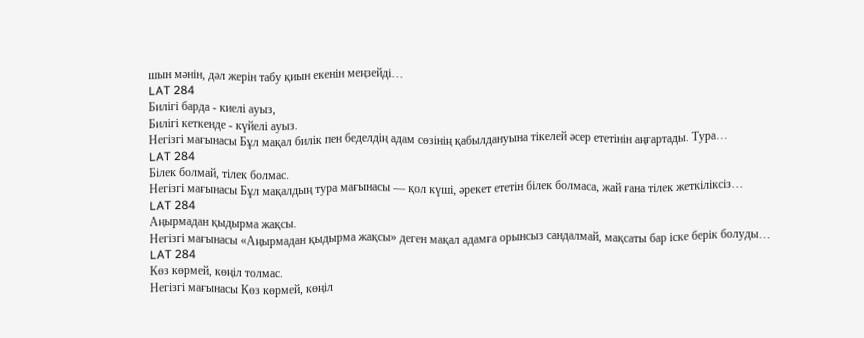шын мәнін, дәл жерін табу қиын екенін меңзейді…
LAT 284
Билігі барда - киелі ауыз,
Билігі кеткенде - күйелі ауыз.
Негізгі мағынасы Бұл мақал билік пен беделдің адам сөзінің қабылдануына тікелей әсер ететінін аңғартады. Тура…
LAT 284
Білек болмай, тілек болмас.
Негізгі мағынасы Бұл мақалдың тура мағынасы — қол күші, әрекет ететін білек болмаса, жай ғана тілек жеткіліксіз…
LAT 284
Аңырмадан қыдырма жақсы.
Негізгі мағынасы «Аңырмадан қыдырма жақсы» деген мақал адамға орынсыз сандалмай, мақсаты бар іске берік болуды…
LAT 284
Көз көрмей, көңіл толмас.
Негізгі мағынасы Көз көрмей, көңіл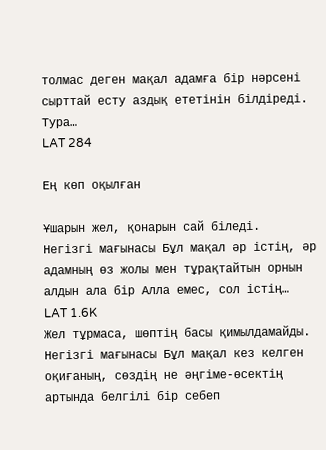толмас деген мақал адамға бір нәрсені сырттай есту аздық ететінін білдіреді. Тура…
LAT 284

Ең көп оқылған

Ұшарын жел, қонарын сай біледі.
Негізгі мағынасы Бұл мақал әр істің, әр адамның өз жолы мен тұрақтайтын орнын алдын ала бір Алла емес, сол істің…
LAT 1.6K
Жел тұрмаса, шөптің басы қимылдамайды.
Негізгі мағынасы Бұл мақал кез келген оқиғаның, сөздің не әңгіме-өсектің артында белгілі бір себеп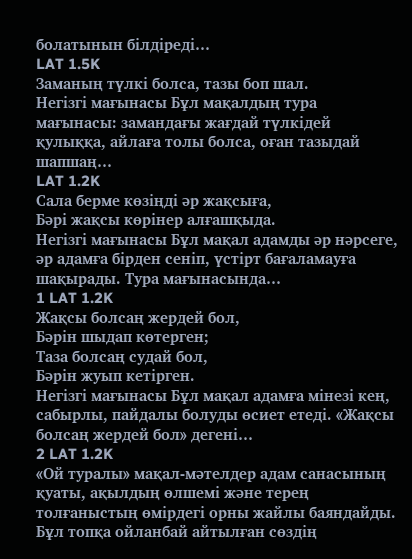болатынын білдіреді…
LAT 1.5K
Заманың түлкі болса, тазы боп шал.
Негізгі мағынасы Бұл мақалдың тура мағынасы: замандағы жағдай түлкідей қулыққа, айлаға толы болса, оған тазыдай шапшаң…
LAT 1.2K
Сала берме көзіңді әр жақсыға,
Бәрі жақсы көрінер алғашқыда.
Негізгі мағынасы Бұл мақал адамды әр нәрсеге, әр адамға бірден сеніп, үстірт бағаламауға шақырады. Тура мағынасында…
1 LAT 1.2K
Жақсы болсаң жердей бол,
Бәрін шыдап көтерген;
Таза болсаң судай бол,
Бәрін жуып кетірген.
Негізгі мағынасы Бұл мақал адамға мінезі кең, сабырлы, пайдалы болуды өсиет етеді. «Жақсы болсаң жердей бол» дегені…
2 LAT 1.2K
«Ой туралы» мақал-мәтелдер адам санасының қуаты, ақылдың өлшемі және терең толғаныстың өмірдегі орны жайлы баяндайды. Бұл топқа ойланбай айтылған сөздің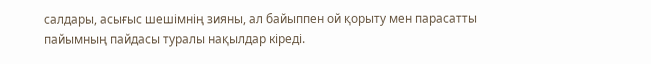салдары, асығыс шешімнің зияны, ал байыппен ой қорыту мен парасатты пайымның пайдасы туралы нақылдар кіреді.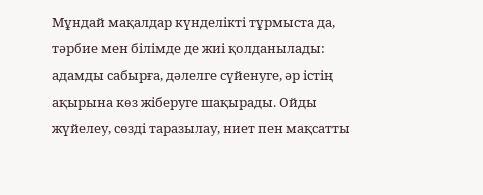Мұндай мақалдар күнделікті тұрмыста да, тәрбие мен білімде де жиі қолданылады: адамды сабырға, дәлелге сүйенуге, әр істің ақырына көз жіберуге шақырады. Ойды жүйелеу, сөзді таразылау, ниет пен мақсатты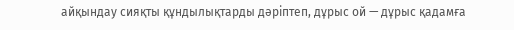айқындау сияқты құндылықтарды дәріптеп, дұрыс ой — дұрыс қадамға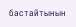бастайтынын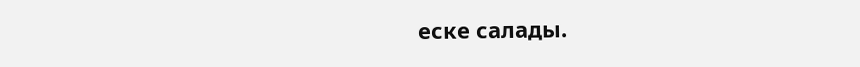еске салады.